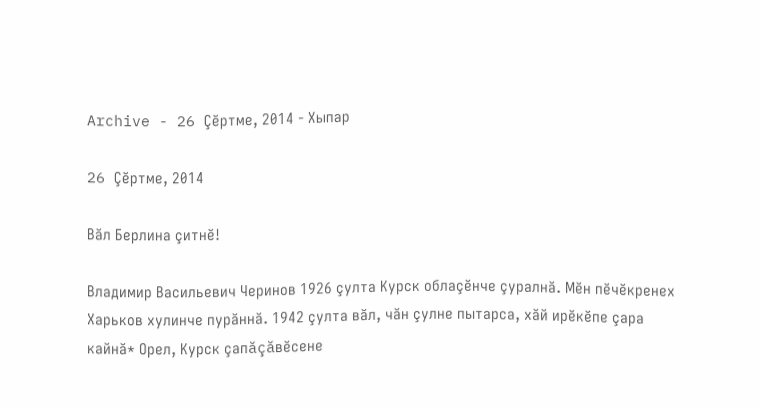Archive - 26 Çĕртме, 2014 - Хыпар

26 Çĕртме, 2014

Вăл Берлина çитнĕ!

Владимир Васильевич Черинов 1926 çулта Курск облаçĕнче çуралнă. Мĕн пĕчĕкренех Харьков хулинче пурăннă. 1942 çулта вăл, чăн çулне пытарса, хăй ирĕкĕпе çара кайнă* Орел, Курск çапăçăвĕсене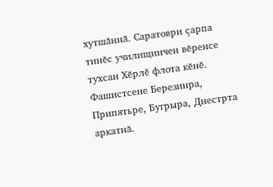хутшăннă. Саратоври çарпа тинĕс училищинчен вĕренсе тухсан Хĕрлĕ флота кĕнĕ. Фашистсене Березинра, Припятьре, Бугрыра, Днестрта аркатнă.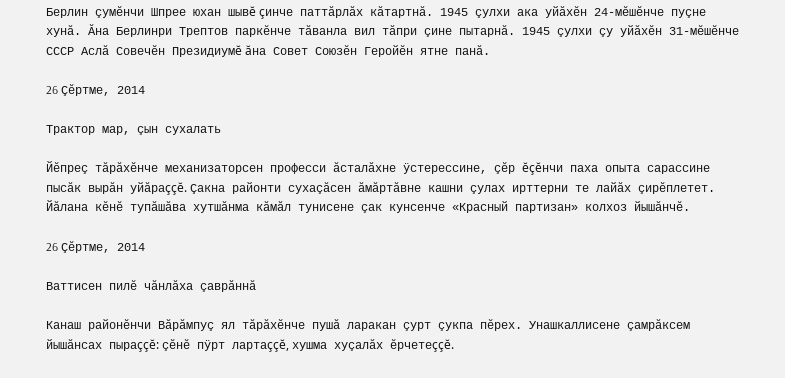Берлин çумĕнчи Шпрее юхан шывĕ çинче паттăрлăх кăтартнă. 1945 çулхи ака уйăхĕн 24-мĕшĕнче пуçне хунă. Ăна Берлинри Трептов паркĕнче тăванла вил тăпри çине пытарнă. 1945 çулхи çу уйăхĕн 31-мĕшĕнче СССР Аслă Совечĕн Президиумĕ ăна Совет Союзĕн Геройĕн ятне панă.

26 Çĕртме, 2014

Трактор мар, çын сухалать

Йĕпреç тăрăхĕнче механизаторсен професси ăсталăхне ÿстерессине, çĕр ĕçĕнчи паха опыта сарассине пысăк вырăн уйăраççĕ. Çакна районти сухаçăсен ăмăртăвне кашни çулах ирттерни те лайăх çирĕплетет. Йăлана кĕнĕ тупăшăва хутшăнма кăмăл тунисене çак кунсенче «Красный партизан» колхоз йышăнчĕ.

26 Çĕртме, 2014

Ваттисен пилĕ чăнлăха çаврăннă

Канаш районĕнчи Вăрăмпуç ял тăрăхĕнче пушă ларакан çурт çукпа пĕрех. Унашкаллисене çамрăксем йышăнсах пыраççĕ: çĕнĕ пÿрт лартаççĕ, хушма хуçалăх ĕрчетеççĕ.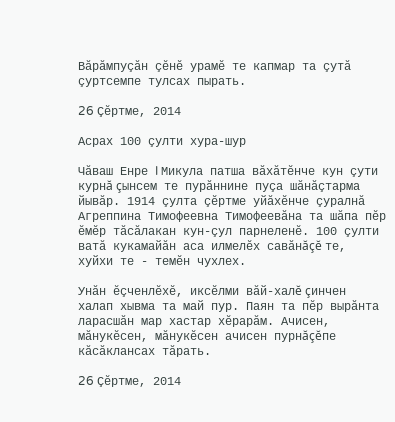Вăрăмпуçăн çĕнĕ урамĕ те капмар та çутă çуртсемпе тулсах пырать.

26 Çĕртме, 2014

Асрах 100 çулти хура-шур

Чăваш Енре I Микула патша вăхăтĕнче кун çути курнă çынсем те пурăннине пуçа шăнăçтарма йывăр. 1914 çулта çĕртме уйăхĕнче çуралнă Агреппина Тимофеевна Тимофеевăна та шăпа пĕр ĕмĕр тăсăлакан кун-çул парнеленĕ. 100 çулти ватă кукамайăн аса илмелĕх савăнăçĕ те, хуйхи те - темĕн чухлех.

Унăн ĕçченлĕхĕ, иксĕлми вăй-халĕ çинчен халап хывма та май пур. Паян та пĕр вырăнта ларасшăн мар хастар хĕрарăм. Ачисен, мăнукĕсен, мăнукĕсен ачисен пурнăçĕпе кăсăклансах тăрать.

26 Çĕртме, 2014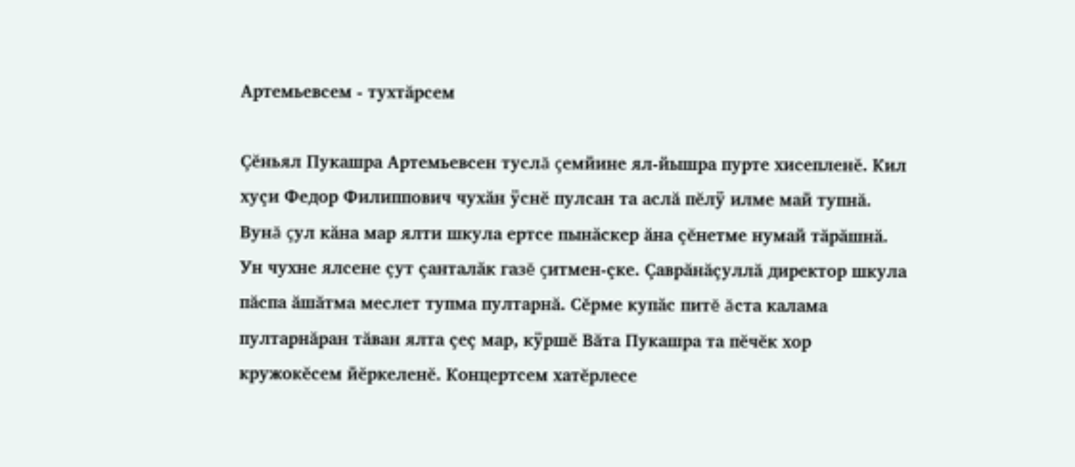Артемьевсем - тухтăрсем

Çĕньял Пукашра Артемьевсен туслă çемйине ял-йышра пурте хисепленĕ. Кил хуçи Федор Филиппович чухăн ÿснĕ пулсан та аслă пĕлÿ илме май тупнă. Вунă çул кăна мар ялти шкула ертсе пынăскер ăна çĕнетме нумай тăрăшнă. Ун чухне ялсене çут çанталăк газĕ çитмен-çке. Çаврăнăçуллă директор шкула пăспа ăшăтма меслет тупма пултарнă. Сĕрме купăс питĕ ăста калама пултарнăран тăван ялта çеç мар, кÿршĕ Вăта Пукашра та пĕчĕк хор кружокĕсем йĕркеленĕ. Концертсем хатĕрлесе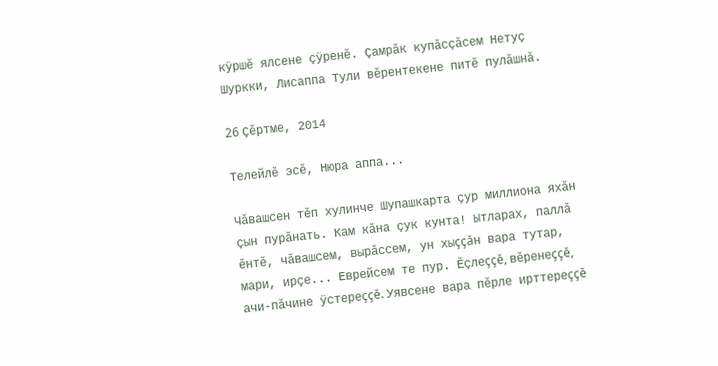кÿршĕ ялсене çÿренĕ. Çамрăк купăсçăсем Нетуç Шуркки, Лисаппа Тули вĕрентекене питĕ пулăшнă.

26 Çĕртме, 2014

Телейлĕ эсĕ, Нюра аппа...

Чăвашсен тĕп хулинче Шупашкарта çур миллиона яхăн çын пурăнать. Кам кăна çук кунта! Ытларах, паллă ĕнтĕ, чăвашсем, вырăссем, ун хыççăн вара тутар, мари, ирçе... Еврейсем те пур. Ĕçлеççĕ, вĕренеççĕ, ачи-пăчине ÿстереççĕ. Уявсене вара пĕрле ирттереççĕ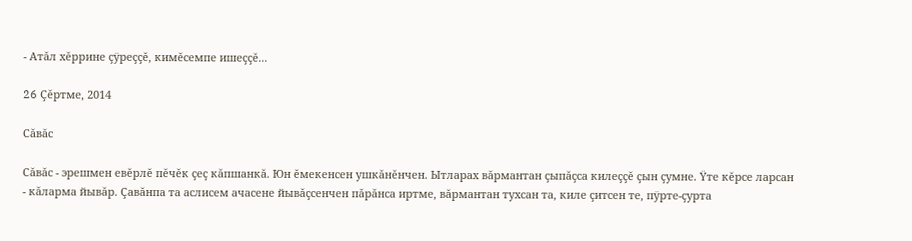- Атăл хĕррине çÿреççĕ, кимĕсемпе ишеççĕ...

26 Çĕртме, 2014

Сăвăс

Сăвăс - эрешмен евĕрлĕ пĕчĕк çеç кăпшанкă. Юн ĕмекенсен ушкăнĕнчен. Ытларах вăрмантан çыпăçса килеççĕ çын çумне. Ÿте кĕрсе ларсан - кăларма йывăр. Çавăнпа та аслисем ачасене йывăçсенчен пăрăнса иртме, вăрмантан тухсан та, киле çитсен те, пÿрте-çурта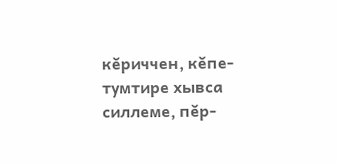кĕриччен, кĕпе-тумтире хывса силлеме, пĕр-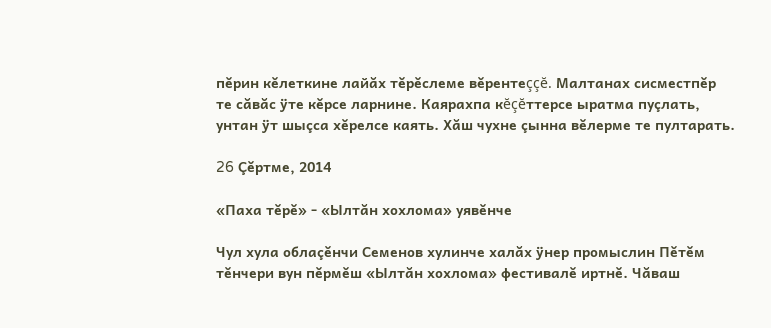пĕрин кĕлеткине лайăх тĕрĕслеме вĕрентеççĕ. Малтанах сисместпĕр те сăвăс ÿте кĕрсе ларнине. Каярахпа кĕçĕттерсе ыратма пуçлать, унтан ÿт шыçса хĕрелсе каять. Хăш чухне çынна вĕлерме те пултарать.

26 Çĕртме, 2014

«Паха тĕрĕ» - «Ылтăн хохлома» уявĕнче

Чул хула облаçĕнчи Семенов хулинче халăх ÿнер промыслин Пĕтĕм тĕнчери вун пĕрмĕш «Ылтăн хохлома» фестивалĕ иртнĕ. Чăваш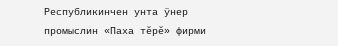Республикинчен унта ÿнер промыслин «Паха тĕрĕ» фирми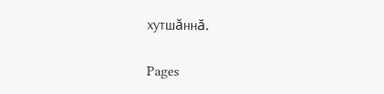хутшăннă.

Pages